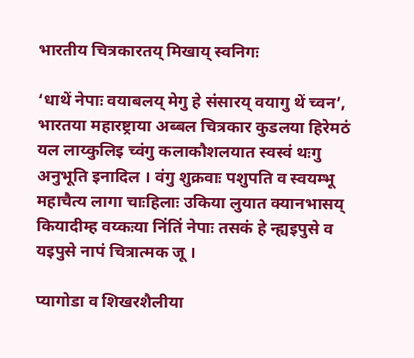भारतीय चित्रकारतय् मिखाय् स्वनिगः

‘धाथें नेपाः वयाबलय् मेगु हे संसारय् वयागु थें च्वन’, भारतया महारष्ट्राया अब्बल चित्रकार कुडलया हिरेमठं यल लाय्कुलिइ च्वंगु कलाकौशलयात स्वस्वं थःगु अनुभूति इनादिल । वंगु शुक्रवाः पशुपति व स्वयम्भू महाचैत्य लागा चाःहिलाः उकिया लुयात क्यानभासय् कियादीम्ह वय्कःया निंतिं नेपाः तसकं हे न्ह्यइपुसे व यइपुसे नापं चित्रात्मक जू ।

प्यागोडा व शिखरशैलीया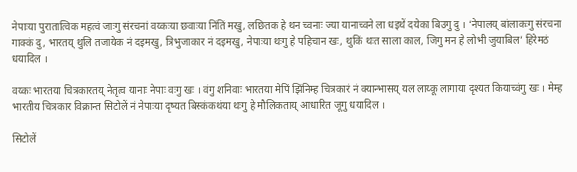नेपाःया पुरातात्विक महत्वं जाःगु संरचनां वय्कःया छवाःया निंतिं मखु, लछितक हे थन च्वनाः ज्या यानाच्वने ला धइथें दयेका बिउगु दु । ‘नेपालय् बांलाकःगु संरचना गाक्कं दु, भारतय् थुलि तजायेक नं दइमखु, त्रिभुजाकार नं दइमखु, नेपाःया थःगु हे पहिचान खः, थुकिं थःत साला काल, जिगु मन हे लोभी जुयाबिल’ हिरेमठं धयादिल ।

वय्कः भारतया चित्रकारतय् नेतृत्व यानाः नेपाः वःगु खः । वंगु शनिवाः भारतया मेपिं झिंनिम्ह चित्रकारं नं क्यान्भासय् यल लाय्कू लागाया दृश्यत कियाच्वंगु खः । मेम्ह भारतीय चित्रकार विक्रान्त सिटोलें नं नेपाःया दृष्यत बिस्कंकथंया थःगु हे मौलिकताय् आधारित जूगु धयादिल ।

सिटोलें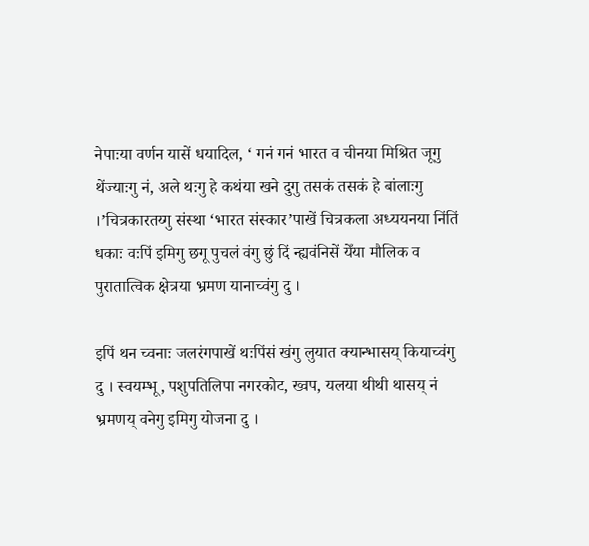नेपाःया वर्णन यासें धयादिल, ‘ गनं गनं भारत व चीनया मिश्रित जूगु थेंज्याःगु नं, अले थःगु हे कथंया खने दुगु तसकं तसकं हे बांलाःगु ।’चित्रकारतय्गु संस्था ‘भारत संस्कार’पाखें चित्रकला अध्ययनया निंतिं धकाः वःपिं इमिगु छगू पुचलं वंगु छुं दिं न्ह्यवंनिसें येँया मौलिक व पुरातात्विक क्षेत्रया भ्रमण यानाच्वंगु दु ।

इपिं थन च्वनाः जलरंगपाखें थःपिंसं खंगु लुयात क्यान्भासय् कियाच्वंगु दु । स्वयम्भू, पशुपतिलिपा नगरकोट, ख्वप, यलया थीथी थासय् नं भ्रमणय् वनेगु इमिगु योजना दु ।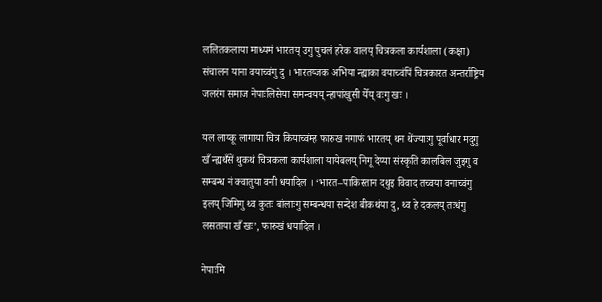ललितकलाया माध्यमं भारतय् उगु पुचलं हरेक वालय् चित्रकला कार्यशाला (कक्षा) संचालन याना वयाच्वंगु दु । भारतय्जक अभिया न्ह्याका वयाच्वंपिं चित्रकारत अन्तर्राष्ट्रिय जलरंग समाज नेपाःलिसेया समन्वयय् न्हापांखुसी येँय् वःगु खः ।

यल लाय्कू लागाया चित्र कियाच्वंम्ह फारुख नगाफं भारतय् थन थेंज्याःगु पूर्वाधार मदुगु खँ न्ह्यथँसें थुकथं चित्रकला कार्यशाला यायेबलय् निगू देय्या संस्कृति कालबिल जुइगु व सम्बन्ध नं क्वातुया वनी धयादिल । ‘भारत–पाकिस्तान दथुइ विवाद तच्वया वनाच्वंगु इलय् जिमिगु थ्व कुतः बांलाःगु सम्बन्धया सन्देश बीकथंया दु, थ्व हे दकलय् तःधंगु लसताया खँ खः’, फारुखं धयादिल ।

नेपाःमि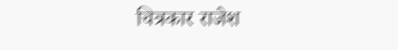चित्रकार राजेश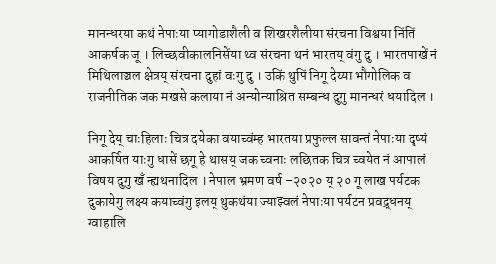मानन्धरया कथं नेपाःया प्यागोडाशैली व शिखरशैलीया संरचना विश्वया निंतिं आकर्षक जू । लिच्छवीकालनिसेंया थ्व संरचना थनं भारतय् वंगु दु । भारतपाखें नं मिथिलाञ्चल क्षेत्रय् संरचना दुहां वःगु दु । उकिं थुपिं निगू देय्या भौगोलिक व राजनीतिक जक मखसे कलाया नं अन्योन्याश्रित सम्बन्ध दुगु मानन्धरं धयादिल ।

निगू देय् चाःहिलाः चित्र दयेका वयाच्वंम्ह भारतया प्रफुल्ल सावन्तं नेपाःया दृष्यं आकर्षित याःगु धासें छगू हे थासय् जक च्वनाः लछितक चित्र च्वयेत नं आपालं विषय दुगु खँ न्ह्यथनादिल । नेपाल भ्रमण वर्ष –२०२० य् २० गू लाख पर्यटक दुकायेगु लक्ष्य कयाच्वंगु इलय् थुकथंया ज्याझ्वलं नेपाःया पर्यटन प्रवद्र्धनय् ग्वाहालि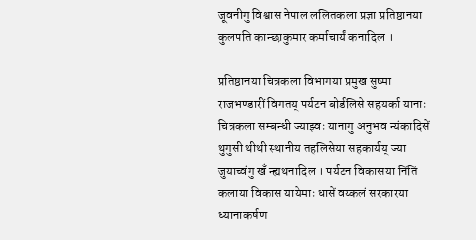जूवनीगु विश्वास नेपाल ललितकला प्रज्ञा प्रतिष्ठानया कुलपति कान्छाकुमार कर्माचार्यं कनादिल ।

प्रतिष्ठानया चित्रकला विभागया प्रमुख सुष्मा राजभण्डारीं विगतय् पर्यटन बोर्डलिसे सहयर्का यानाः चित्रकला सम्बन्धी ज्याझ्वः यानागु अनुभव न्यंकादिसें थुगुसी थीथी स्थानीय तहलिसेया सहकार्यय् ज्या जुयाच्वंगु खँ न्ह्यथनादिल । पर्यटन विकासया निंतिं कलाया विकास यायेमाः धासें वय्कलं सरकारया ध्यानाकर्षण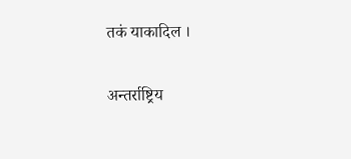तकं याकादिल ।

अन्तर्राष्ट्रिय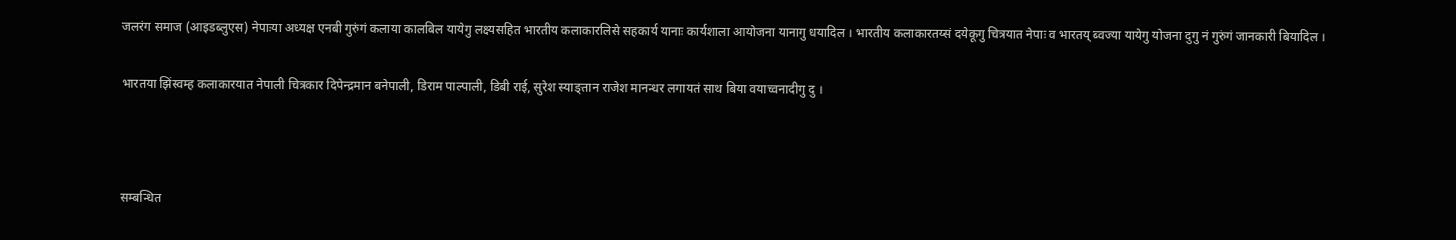जलरंग समाज (आइडब्लुएस) नेपाःया अध्यक्ष एनबी गुरुंगं कलाया कालबिल यायेगु लक्ष्यसहित भारतीय कलाकारलिसे सहकार्य यानाः कार्यशाला आयोजना यानागु धयादिल । भारतीय कलाकारतय्सं दयेकूगु चित्रयात नेपाः व भारतय् ब्वज्या यायेगु योजना दुगु नं गुरुंगं जानकारी बियादिल ।

भारतया झिंस्वम्ह कलाकारयात नेपाली चित्रकार दिपेन्द्रमान बनेपाली, डिराम पाल्पाली, डिबी राई, सुरेश स्याङ्तान राजेश मानन्धर लगायतं साथ बिया वयाच्वनादीगु दु ।



सम्बन्धित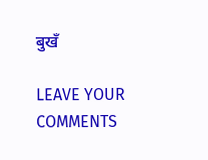बुखँ

LEAVE YOUR COMMENTS